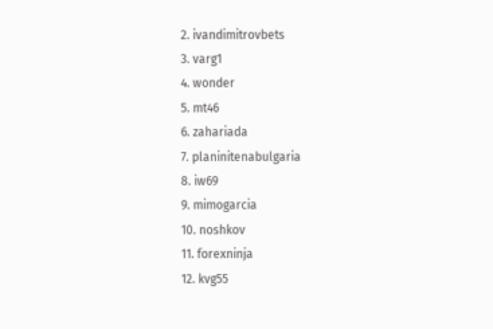2. ivandimitrovbets
3. varg1
4. wonder
5. mt46
6. zahariada
7. planinitenabulgaria
8. iw69
9. mimogarcia
10. noshkov
11. forexninja
12. kvg55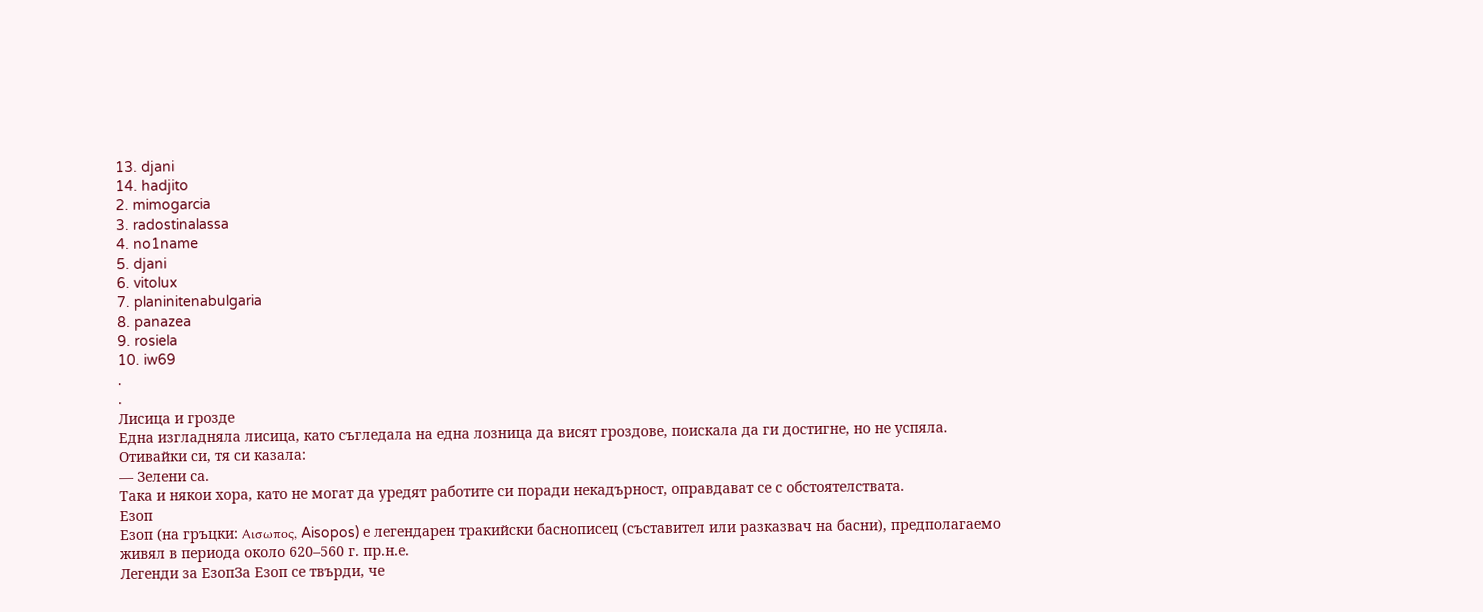13. djani
14. hadjito
2. mimogarcia
3. radostinalassa
4. no1name
5. djani
6. vitolux
7. planinitenabulgaria
8. panazea
9. rosiela
10. iw69
.
.
Лисица и грозде
Една изгладняла лисица, като съгледала на една лозница да висят гроздове, поискала да ги достигне, но не успяла. Отивайки си, тя си казала:
— Зелени са.
Така и някои хора, като не могат да уредят работите си поради некадърност, оправдават се с обстоятелствата.
Езоп
Езоп (на гръцки: Αισωπος, Aisopos) е легендарен тракийски баснописец (съставител или разказвач на басни), предполагаемо живял в периода около 620–560 г. пр.н.е.
Легенди за ЕзопЗа Езоп се твърди, че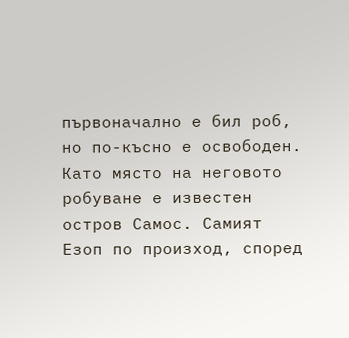първоначално е бил роб, но по-късно е освободен. Като място на неговото робуване е известен остров Самос. Самият Езоп по произход, според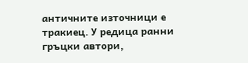античните източници е тракиец. У редица ранни гръцки автори,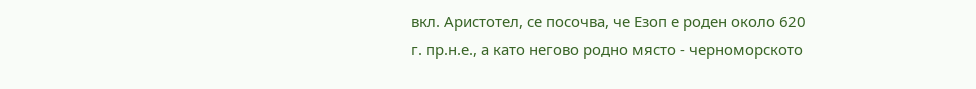вкл. Аристотел, се посочва, че Езоп е роден около 620 г. пр.н.е., а като негово родно място - черноморското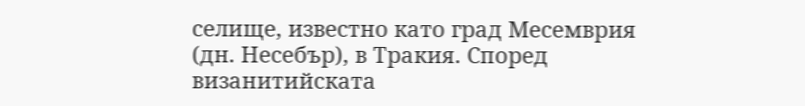селище, известно като град Месемврия (дн. Несебър), в Тракия. Според визанитийската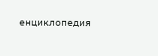енциклопедия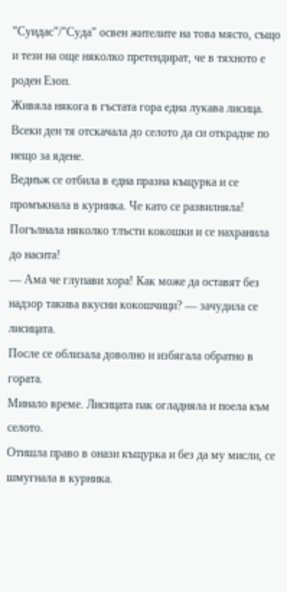"Суидас"/"Суда" освен жителите на това място, също и тези на още няколко претендират, че в тяхното е роден Езоп.
Живяла някога в гъстата гора една лукава лисица. Всеки ден тя отскачала до селото да си открадне по нещо за ядене.
Веднъж се отбила в една празна къщурка и се промъкнала в курника. Че като се развилняла! Погълнала няколко тлъсти кокошки и се нахранила до насита!
— Ама че глупави хора! Как може да оставят без надзор такива вкусни кокошчици? — зачудила се лисицата.
После се облизала доволно и избягала обратно в гората.
Минало време. Лисицата пак огладняла и поела към селото.
Отишла право в онази къщурка и без да му мисли, се шмугнала в курника.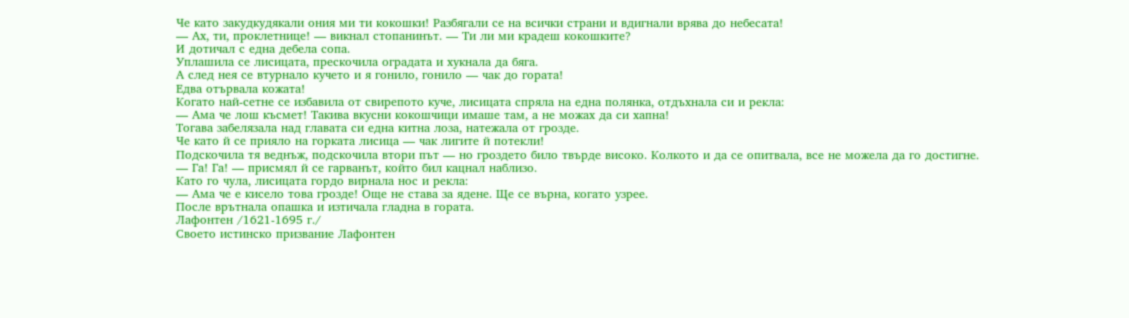Че като закудкудякали ония ми ти кокошки! Разбягали се на всички страни и вдигнали врява до небесата!
— Ах, ти, проклетнице! — викнал стопанинът. — Ти ли ми крадеш кокошките?
И дотичал с една дебела сопа.
Уплашила се лисицата, прескочила оградата и хукнала да бяга.
А след нея се втурнало кучето и я гонило, гонило — чак до гората!
Едва отървала кожата!
Когато най-сетне се избавила от свирепото куче, лисицата спряла на една полянка, отдъхнала си и рекла:
— Ама че лош късмет! Такива вкусни кокошчици имаше там, а не можах да си хапна!
Тогава забелязала над главата си една китна лоза, натежала от грозде.
Че като й се прияло на горката лисица — чак лигите й потекли!
Подскочила тя веднъж, подскочила втори път — но гроздето било твърде високо. Колкото и да се опитвала, все не можела да го достигне.
— Га! Га! — присмял й се гарванът, който бил кацнал наблизо.
Като го чула, лисицата гордо вирнала нос и рекла:
— Ама че е кисело това грозде! Още не става за ядене. Ще се върна, когато узрее.
После врътнала опашка и изтичала гладна в гората.
Лафонтен /1621-1695 г./
Своето истинско призвание Лафонтен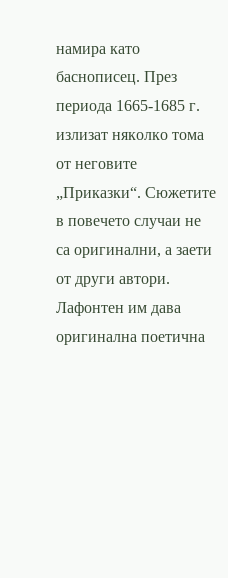намира като баснописец. През периода 1665-1685 г. излизат няколко тома от неговите „Приказки“. Сюжетите в повечето случаи не са оригинални, а заети от други автори. Лафонтен им дава оригинална поетична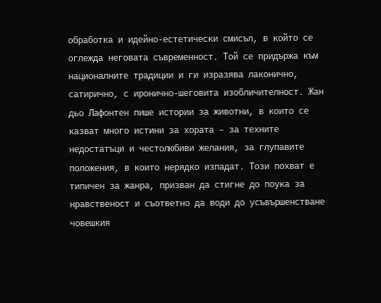обработка и идейно-естетически смисъл, в който се оглежда неговата съвременност. Той се придържа към националните традиции и ги изразява лаконично, сатирично, с иронично-шеговита изобличителност. Жан дьо Лафонтен пише истории за животни, в които се казват много истини за хората – за техните недостатъци и честолюбиви желания, за глупавите положения, в които нерядко изпадат. Този похват е типичен за жанра, призван да стигне до поука за нравственост и съответно да води до усъвършенстване човешкия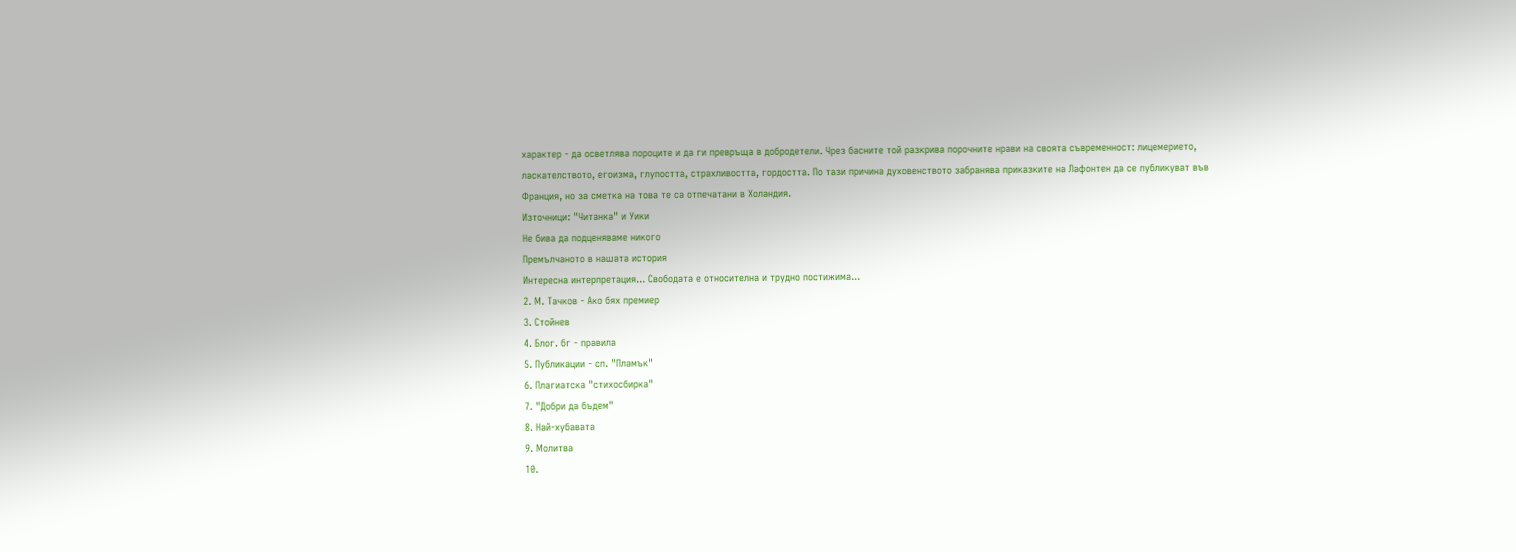характер - да осветлява пороците и да ги превръща в добродетели. Чрез басните той разкрива порочните нрави на своята съвременност: лицемерието, ласкателството, егоизма, глупостта, страхливостта, гордостта. По тази причина духовенството забранява приказките на Лафонтен да се публикуват във Франция, но за сметка на това те са отпечатани в Холандия.
Източници: "Читанка" и Уики
Не бива да подценяваме никого
Премълчаното в нашата история
Интересна интерпретация... Свободата е относителна и трудно постижима...
2. М. Тачков - Ако бях премиер
3. Стойнев
4. Блог. бг - правила
5. Публикации - сп. "Пламък"
6. Плагиатска "стихосбирка"
7. "Добри да бъдем"
8. Най-хубавата
9. Молитва
10.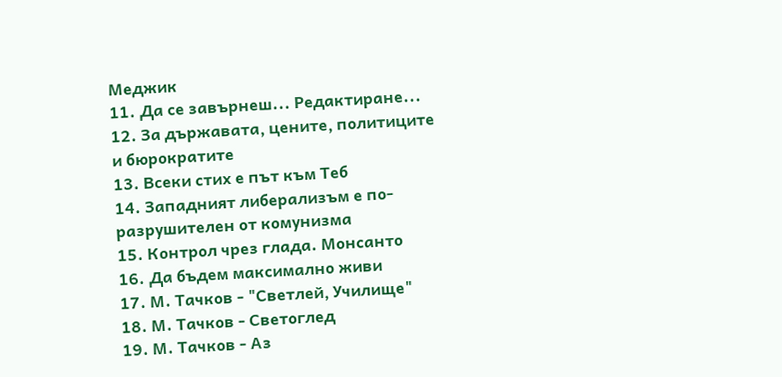Меджик
11. Да се завърнеш... Редактиране...
12. За държавата, цените, политиците и бюрократите
13. Всеки стих е път към Теб
14. Западният либерализъм е по-разрушителен от комунизма
15. Контрол чрез глада. Монсанто
16. Да бъдем максимално живи
17. М. Тачков - "Светлей, Училище"
18. М. Тачков - Светоглед
19. М. Тачков - Аз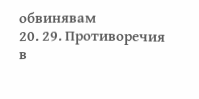обвинявам
20. 29. Противоречия в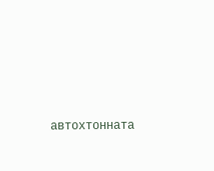автохтонната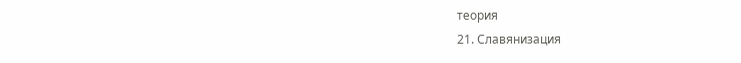теория
21. Славянизация